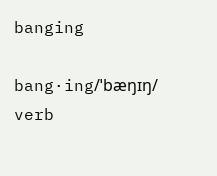banging

bang·ing/ˈbæŋɪŋ/
verb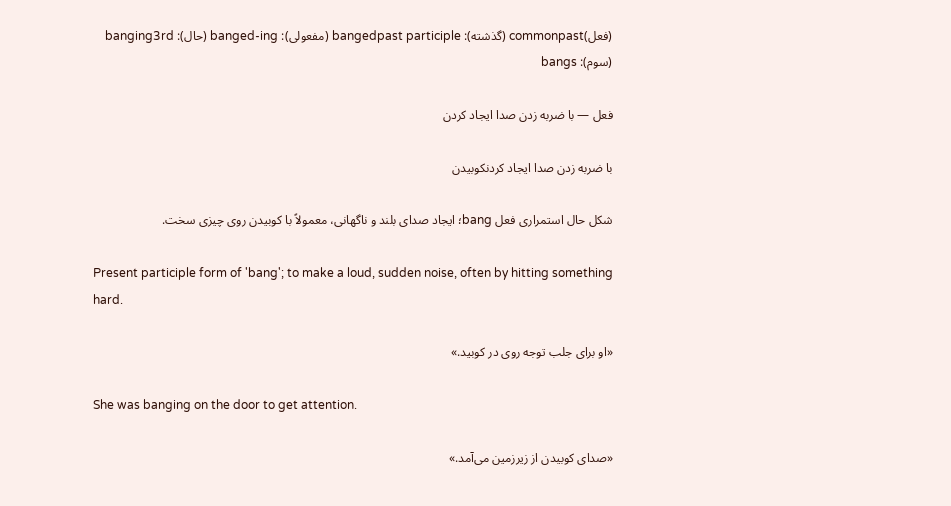(فعل)commonpast (گذشته): bangedpast participle (مفعولی): banged-ing (حال): banging3rd (سوم): bangs

فعل — با ضربه زدن صدا ایجاد کردن

با ضربه زدن صدا ایجاد کردنکوبیدن

شکل حال استمراری فعل bang؛ ایجاد صدای بلند و ناگهانی، معمولاً با کوبیدن روی چیزی سخت.

Present participle form of 'bang'; to make a loud, sudden noise, often by hitting something hard.

«او برای جلب توجه روی در کوبید.»

She was banging on the door to get attention.

«صدای کوبیدن از زیرزمین می‌آمد.»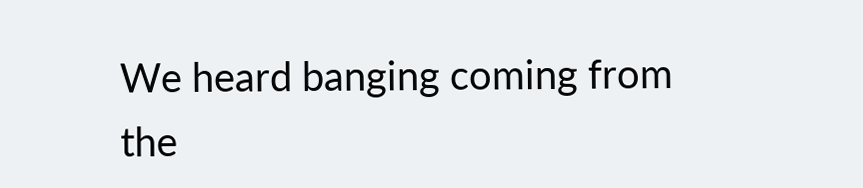We heard banging coming from the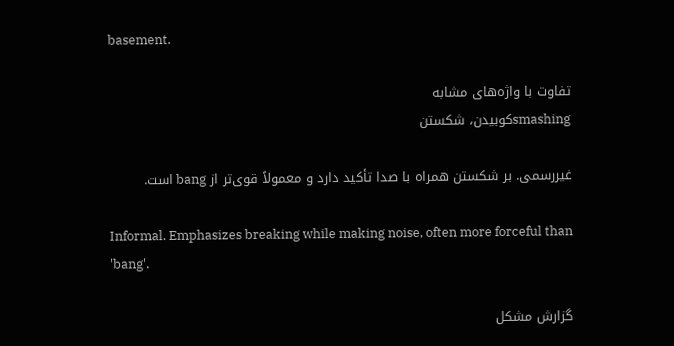basement.

تفاوت با واژه‌های مشابه
smashingکوبیدن، شکستن

غیررسمی. بر شکستن همراه با صدا تأکید دارد و معمولاً قوی‌تر از bang است.

Informal. Emphasizes breaking while making noise, often more forceful than 'bang'.

گزارش مشکل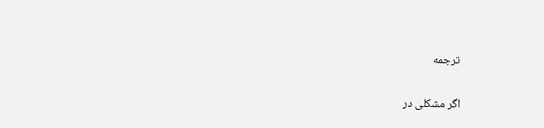ترجمه

اگر مشکلی در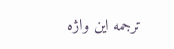ترجمه این واژه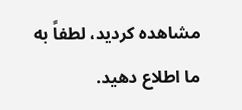مشاهده کردید، لطفاً به ما اطلاع دهید.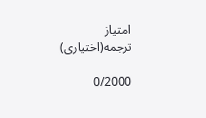امتیاز ترجمه(اختیاری)

0/2000